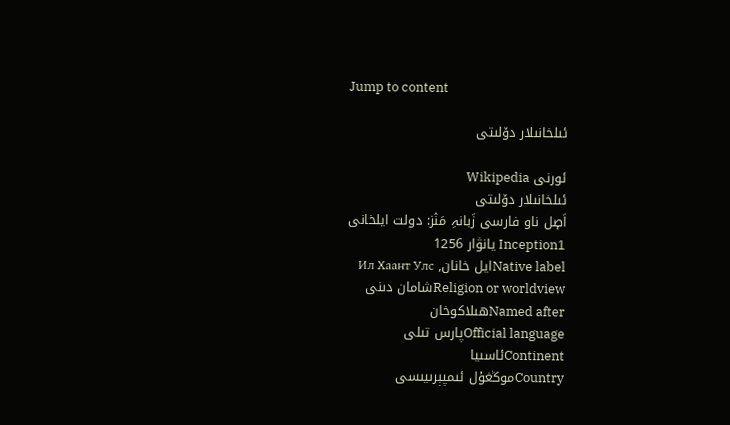Jump to content

ئىلخانىلار دۆلىتى

ئورنى Wikipedia
ئىلخانىلار دۆلىتى
اَصٕل ناو فارسی زَبانہِ مَنٛز: دولت ایلخانی
Inception1 يانۋار 1256
Native labelایل خانان, Ил Хаант Улс
Religion or worldviewشامان دىنى
Named afterھىلاكوخان
Official languageپارس تىلى
Continentئاسىيا
Countryموڭغۇل ئىمپېرىيىسى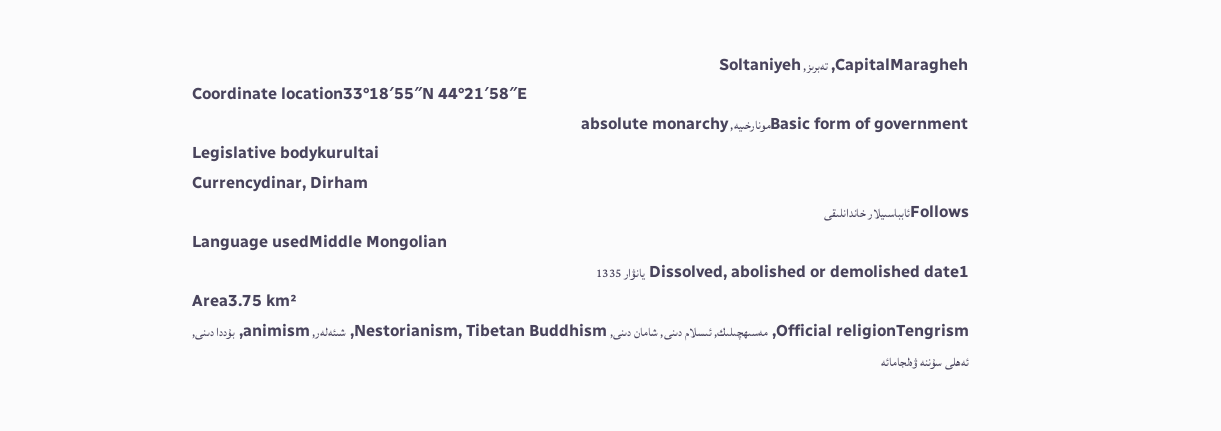CapitalMaragheh, تەبرىز, Soltaniyeh
Coordinate location33°18′55″N 44°21′58″E
Basic form of governmentمونارخىيە, absolute monarchy
Legislative bodykurultai
Currencydinar, Dirham
Followsئابباسىيلار خاندانلىقى
Language usedMiddle Mongolian
Dissolved, abolished or demolished date1 يانۋار 1335
Area3.75 km²
Official religionTengrism, مەسىھچىلىك, ئىسلام دىنى, شامان دىنى, Nestorianism, Tibetan Buddhism, شىئەلەر, animism, بۇددا دىنى, ئەھلى سۇننە ۋەلجامائە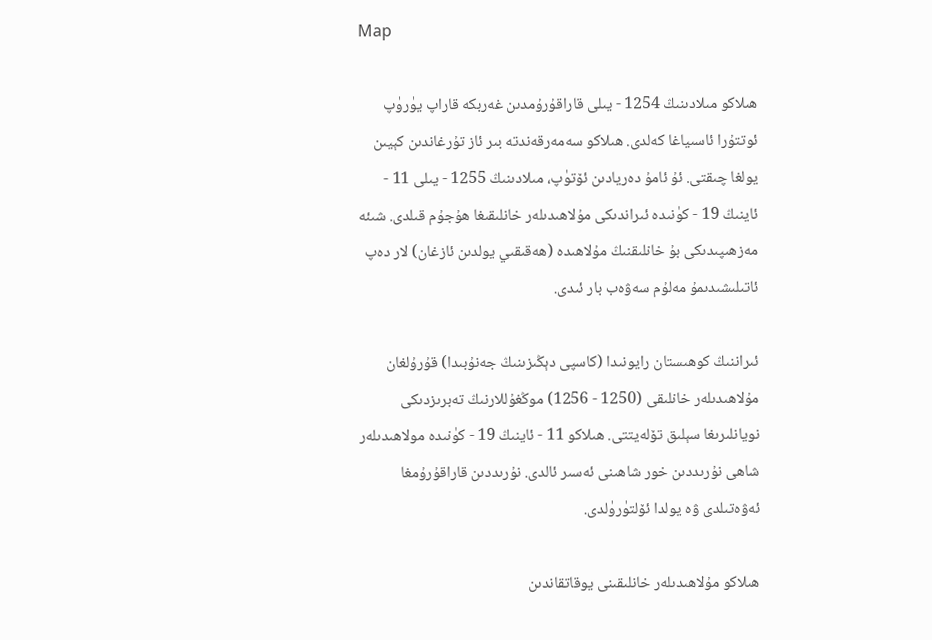Map

ھىلاكو مىلادىنىڭ 1254 - يىلى قاراقۇرۇمدىن غەربكە قاراپ يۈرۈپ ئوتتۇرا ئاسىياغا كەلدى. ھىلاكو سەمەرقەندتە بىر ئاز تۇرغاندىن كېيىن يولغا چىقتى. ئۇ ئامۇ دەريادىن ئۆتۈپ، مىلادىنىڭ 1255 - يىلى 11 - ئاينىڭ 19 - كۈنىدە ئىراندىكى مۇلاھىدىلەر خانلىقىغا ھۇجۇم قىلدى. شىئە مەزھىپىدىكى بۇ خانلىقنىڭ مۇلاھىدە (ھەقىقىي يولدىن ئازغان) لار دەپ ئاتىلىشىدىمۇ مەلۇم سەۋەب بار ئىدى.

ئىراننىڭ كوھىستان رايونىدا (كاسپى دېڭىزىنىڭ جەنۇبىدا) قۇرۇلغان مۇلاھىدىلەر خانلىقى (1250 - 1256) موڭغۇللارنىڭ تەبرىزدىكى نويانلىرىغا سېلىق تۆلەيتتى. ھىلاكو 11 - ئاينىڭ 19 - كۈنىدە مولاھىدىلەر شاھى نۇرىددىن خور شاھىنى ئەسىر ئالدى. نۇرىددىن قاراقۇرۇمغا ئەۋەتىلدى ۋە يولدا ئۆلتۈرۈلدى.

ھىلاكو مۇلاھىدىلەر خانلىقىنى يوقاتقاندىن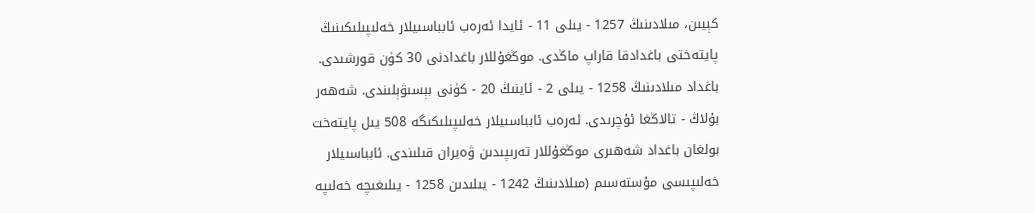كېيىن، مىلادىنىڭ 1257 - يىلى 11 - ئايدا ئەرەب ئابباسىيلار خەلىپىلىكىنىڭ پايتەختى باغدادقا قاراپ ماڭدى. موڭغۇللار باغدادنى 30 كۈن قورشىدى. باغداد مىلادىنىڭ 1258 - يىلى 2 - ئاينىڭ 20 - كۈنى بېسىۋېلىندى. شەھەر بۇلاڭ - تالاڭغا ئۇچرىدى. ئەرەب ئابباسىيلار خەلىپىلىكىگە 508 يىل پايتەخت بولغان باغداد شەھىرى موڭغۇللار تەرىپىدىن ۋەيران قىلىندى. ئابباسىيلار خەلىپىسى مۇستەسىم (مىلادىنىڭ 1242 - يىلىدىن 1258 - يىلىغىچە خەلىپە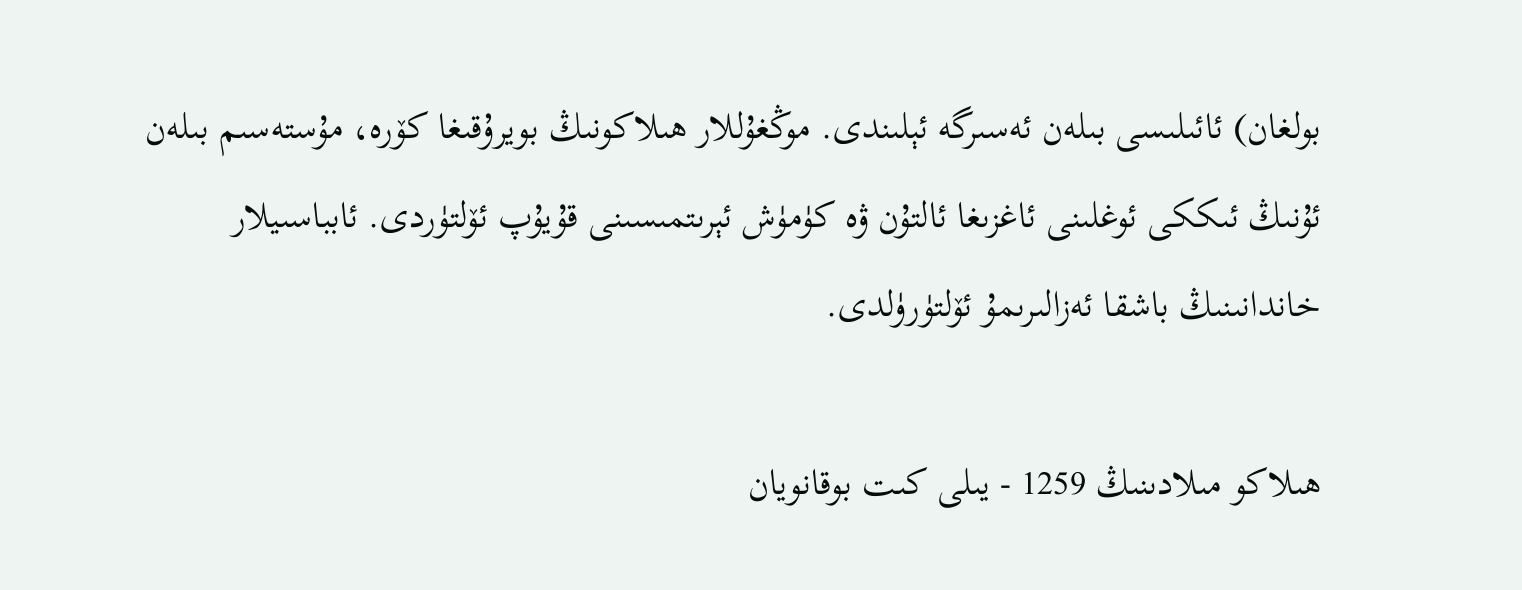بولغان) ئائىلىسى بىلەن ئەسىرگە ئېلىندى. موڭغۇللار ھىلاكونىڭ بويرۇقىغا كۆرە، مۇستەسىم بىلەن ئۇنىڭ ئىككى ئوغلىنى ئاغزىغا ئالتۇن ۋە كۈمۈش ئېرىتمىسىنى قۇيۇپ ئۆلتۈردى. ئابباسىيلار خاندانىنىڭ باشقا ئەزالىرىمۇ ئۆلتۈرۈلدى.

ھىلاكو مىلادىنىڭ 1259 - يىلى كىت بوقانويان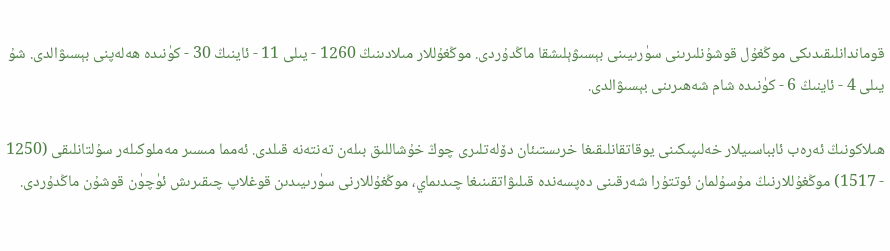قوماندانلىقىدىكى موڭغۇل قوشۇنلىرىنى سۈرىيىنى بېسىۋېلىشقا ماڭدۇردى. موڭغۇللار مىلادىنىڭ 1260 - يىلى 11 - ئاينىڭ 30 - كۈنىدە ھەلەپنى بېسىۋالدى. شۇ يىلى 4 - ئاينىڭ 6 - كۈنىدە شام شەھىرىنى بېسىۋالدى.

ھىلاكونىڭ ئەرەب ئابباسىيلار خەلىپىكىنى يوقاتقانلىقىغا خرىستىئان دۆلەتلىرى چوڭ خۇشاللىق بىلەن تەنتەنە قىلدى. ئەمما مىسىر مەملوكىلەر سۇلتانلىقى (1250 - 1517) موڭغۇللارنىڭ مۇسۇلمان ئوتتۇرا شەرقىنى دەپسەندە قىلىۋاتقىنىغا چىدىماي، موڭغۇللارنى سۈرىيىدىن قوغلاپ چىقىرىش ئۈچۈن قوشۇن ماڭدۇردى.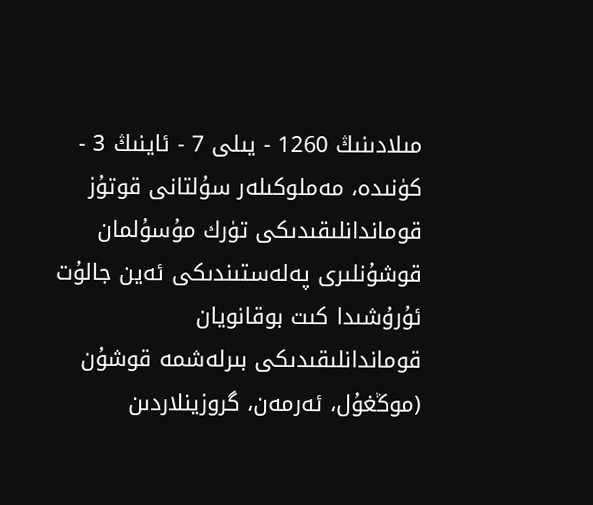مىلادىنىڭ 1260 - يىلى 7 - ئاينىڭ 3 - كۈنىدە، مەملوكىلەر سۇلتانى قوتۇز قوماندانلىقىدىكى تۈرك مۇسۇلمان قوشۇنلىرى پەلەستىندىكى ئەين جالۇت ئۇرۇشىدا كىت بوقانويان قوماندانلىقىدىكى بىرلەشمە قوشۇن (موڭغۇل، ئەرمەن، گروزينلاردىن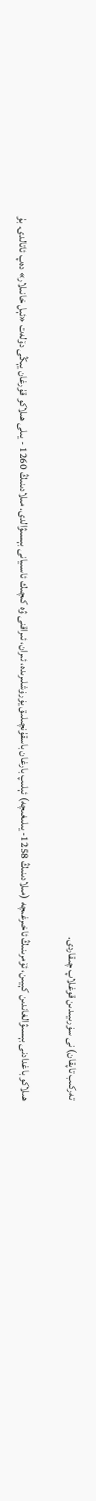تەركىب تاپقان) نى سۈرىيىدىن قوغلاپ چىقاردى.

ھىلاكو باغدادنى بېسىۋالغاندىن كېيىن، ئۆمرىنىڭ ئاخىرغىچە (مىلادىنىڭ 1258- يىلىغىچە) ئېلىپ بارغان باسقۇنچىلىق يۈرۈشلىرىدە، ئىران، ئىراقنى ۋە كىچىك ئاسىيانى بېسىۋالدى. مىلادىنىڭ 1260 - يىلى ھىلاكو قۇرغان يېڭى دۆلەت «ئېل خانىلار» دەپ ئاتالدى. بۇ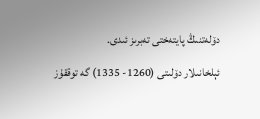دۆلەتنىڭ پايتەختى تەبرىز ئىدى.

ئېلخانىلار دۆلىتى (1260- 1335) گە توققۇز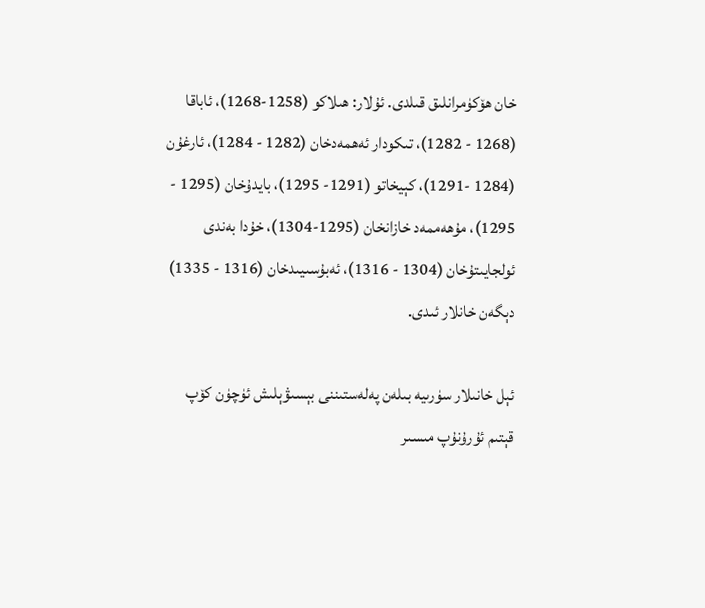خان ھۆكۈمرانلىق قىلدى. ئۇلار: ھىلاكو (1258-1268)، ئاباقا (1268 - 1282)، تىكودار ئەھمەدخان (1282 - 1284)، ئارغۇن (1284 -1291)، كېيخاتو (1291- 1295)، بايدۇخان (1295 - 1295)، مۇھەممەد خازانخان (1295-1304)، خۇدا بەندى ئولجايىتۇخان (1304 - 1316)، ئەبۇسىيىدخان (1316 - 1335) دېگەن خانلار ئىدى.

ئېل خانىلار سۈرىيە بىلەن پەلەستىننى بېسىۋېلىش ئۈچۈن كۆپ قېتىم ئۇرۇنۇپ مىسىر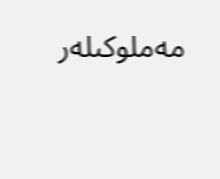مەملوكىلەر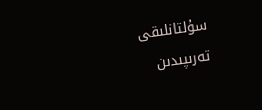سۇلتانلىقى تەرىپىدىن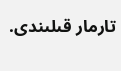تارمار قىلىندى.